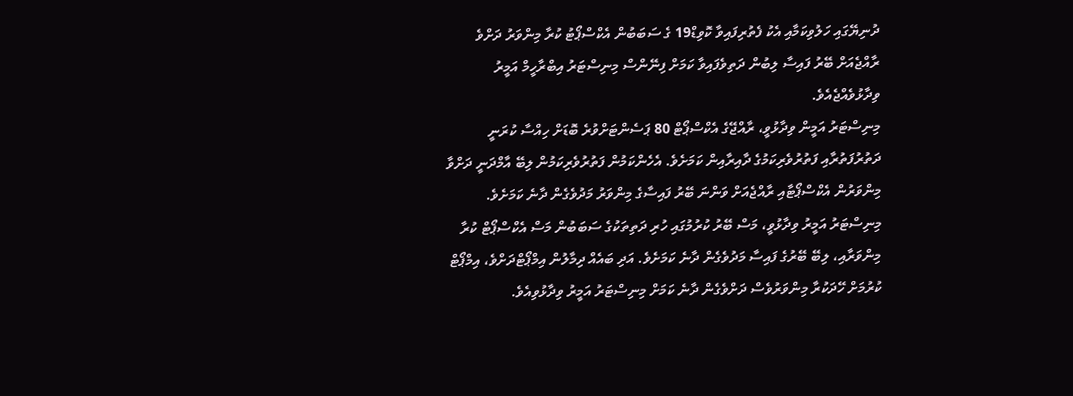ދުނިޔޭގައި ހަލުވިކަމާއި އެކު ފެތުރިފައިވާ ކޮވިޑް19 ގެ ސަބަބުން އެކްސްޕޯޓު ކުރާ މިންވަރު ދަށްވެ ރާއްޖެއަށް ބޭރު ފައިސާ ލިބުން ދަތިވެފައިވާ ކަމަށް ފިނޭންސް މިނިސްޓަރު އިބްރާހީމް އަމީރު ވިދާޅުވެއްޖެއެވެ.
މިނިސްޓަރު އަމީން ވިދާޅުވީ، ރާއްޖޭގެ އެކްސްޕޯޓް 80 ޕަސެންޓަށްވުރެ ބޮޑަށް ހިއްސާ ކުރަނީ ދަތުރުފަތުރާއި ފަތުރުވެރިކަމުގެ ދާއިރާއިން ކަމަށެވެ. އެހެންކަމުން ފަތުރުވެރިކަމުން ލިބޭ އާމްދަނީ ދަށްވާ މިންވަރުން އެކްސްޕޯޓާއި ރާއްޖެއަށް ވަންނަ ބޭރު ފައިސާގެ މިންވަރު މަދުވެގެން ދާނެ ކަމަށެވެ.
މިނިސްޓަރު އަމީރު ވިދާޅުވީ، މަސް ބޭރު ކުރުމުގައި ހުރި ދަތިތަކުގެ ސަބަބުން މަސް އެކްސްޕޯޓް ކުރާ މިންވަރާއި، ލިބޭ ބޭރުގެ ފައިސާ މަދުވެގެން ދާނެ ކަމަށެވެ. އަދި ބައެއް ދިމާލުން އިމްޕޯޓްދަށްވެ، އިމްޕޯޓް ކުރުމަށް ހޭދަކުރާ މިންވަރުވެސް ދަށްވެގެން ދާނެ ކަމަށް މިނިސްޓަރު އަމީރު ވިދާޅުވިއެވެ.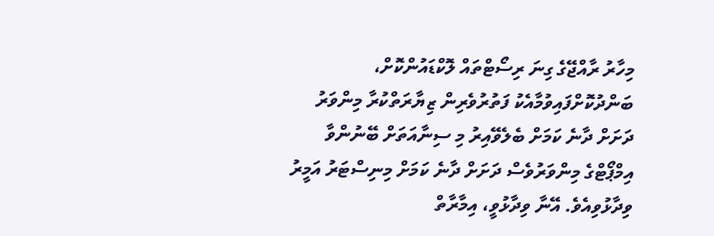މިހާރު ރާއްޖޭގެ ގިނަ ރިސޯޓްތައް ލޮކްޑައުންކޮށް، ބަންދުކޮށްފައިވުމާއެކު ފަތުރުވެރިން ޒިޔާރަތްކުރާ މިންވަރު ދަށަށް ދާނެ ކަމަށް ބެލެވޭއިރު މި ސިނާއަތަށް ބޭނުންވާ އިމްޕޯޓްގެ މިންވަރުވެސް ދަށަށް ދާނެ ކަމަށް މިނިސްޓަރު އަމީރު ވިދާޅުވިއެވެ. އޭނާ ވިދާޅުވީ، އިމާރާތް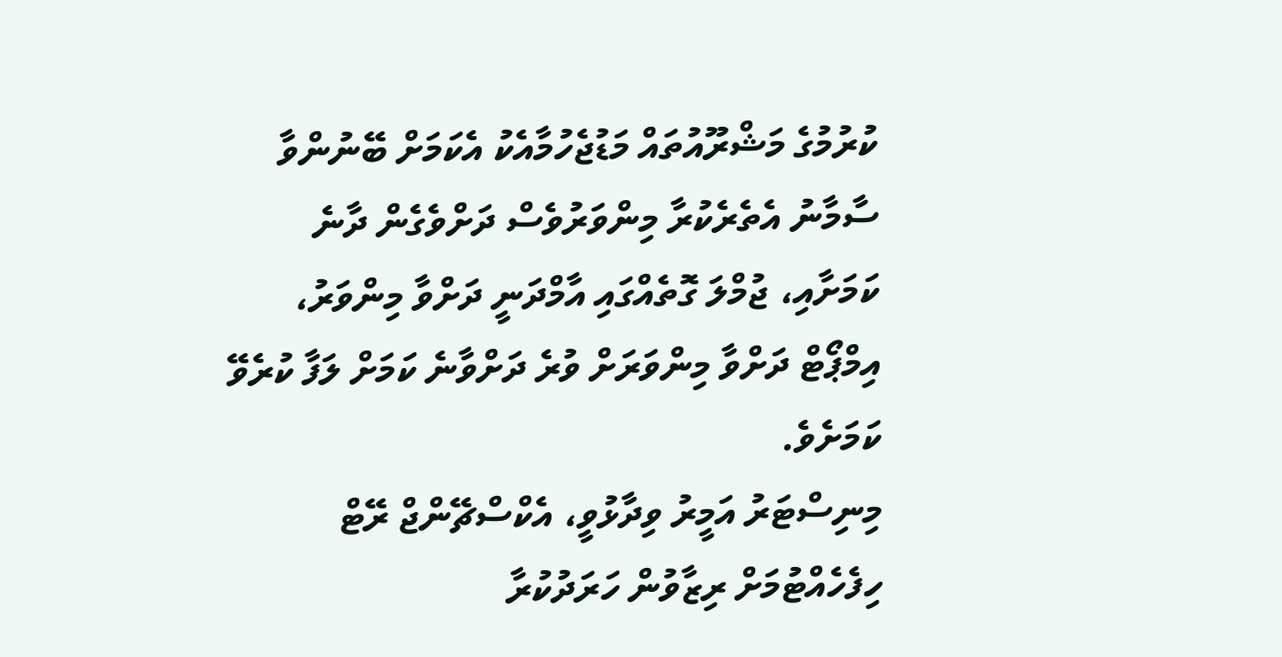ކުރުމުގެ މަޝްރޫއުތައް މަޑުޖެހުމާއެކު އެކަމަށް ބޭނުންވާ ސާމާނު އެތެރެކުރާ މިންވަރުވެސް ދަށްވެގެން ދާނެ ކަމަށާއި، ޖުމްލަ ގޮތެއްގައި އާމްދަނީ ދަށްވާ މިންވަރު، އިމްޕޯޓް ދަށްވާ މިންވަރަށް ވުރެ ދަށްވާނެ ކަމަށް ލަފާ ކުރެވޭ ކަމަށެވެ.
މިނިސްޓަރު އަމީރު ވިދާޅުވީ، އެކްސްޗޭންޖް ރޭޓް ހިފެހެއްޓުމަށް ރިޒާވުން ހަރަދުކުރާ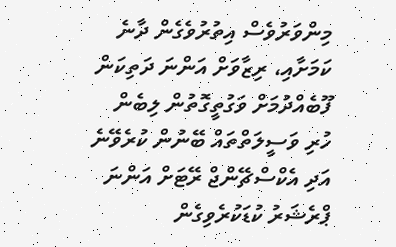މިންވަރުވެސް އިތުރުވެގެން ދާނެ ކަމަށާއި، ރިޒާވަށް އަންނަ ދަތިކަން ފޫބެއްދުމަށް ވަގުތީގޮތުން ލިބެން ހުރި ވަސީލަތްތައް ބޭނުން ކުރެވޭނެ އަދި އެކްސްޗޭންޖް ރޭޓަށް އަންނަ ޕްރެޝަރު ކުޑަކުރެވިގެން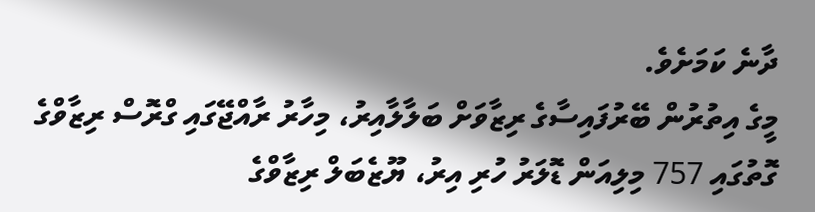ދާނެ ކަމަށެވެ.
މީގެ އިތުރުން ބޭރުފައިސާގެ ރިޒާވަށް ބަލާލާއިރު، މިހާރު ރާއްޖޭގައި ގްރޮސް ރިޒާވްގެ ގޮތުގައި 757 މިލިއަން ޑޮލަރު ހުރި އިރު، ޔޫޒެބަލް ރިޒާވްގެ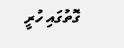ގޮތުގައި ހުރީ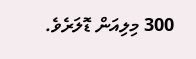300 މިލިއަން ޑޮލަރެވެ.